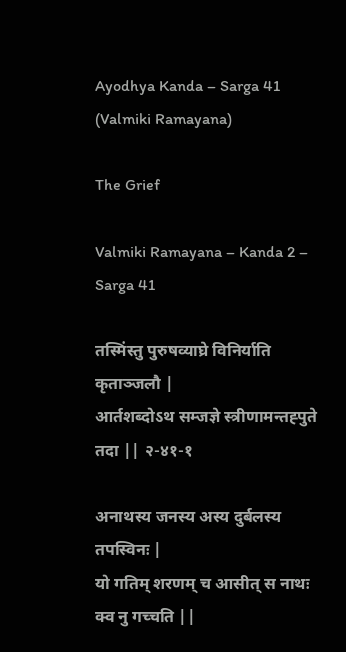Ayodhya Kanda – Sarga 41 (Valmiki Ramayana)

The Grief

Valmiki Ramayana – Kanda 2 – Sarga 41

तस्मिंस्तु पुरुषव्याघ्रे विनिर्याति कृताञ्जलौ |
आर्तशब्दोऽथ सम्जज्ञे स्त्रीणामन्तह्पुते तदा || २-४१-१

अनाथस्य जनस्य अस्य दुर्बलस्य तपस्विनः |
यो गतिम् शरणम् च आसीत् स नाथः क्व नु गच्चति ||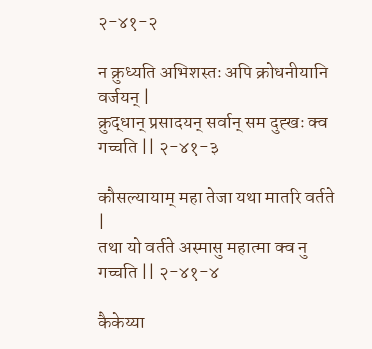२-४१-२

न क्रुध्यति अभिशस्तः अपि क्रोधनीयानि वर्जयन् |
क्रुद्धान् प्रसादयन् सर्वान् सम दुह्खः क्व गच्चति || २-४१-३

कौसल्यायाम् महा तेजा यथा मातरि वर्तते |
तथा यो वर्तते अस्मासु महात्मा क्व नु गच्चति || २-४१-४

कैकेय्या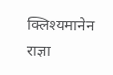क्लिश्यमानेन राज्ञा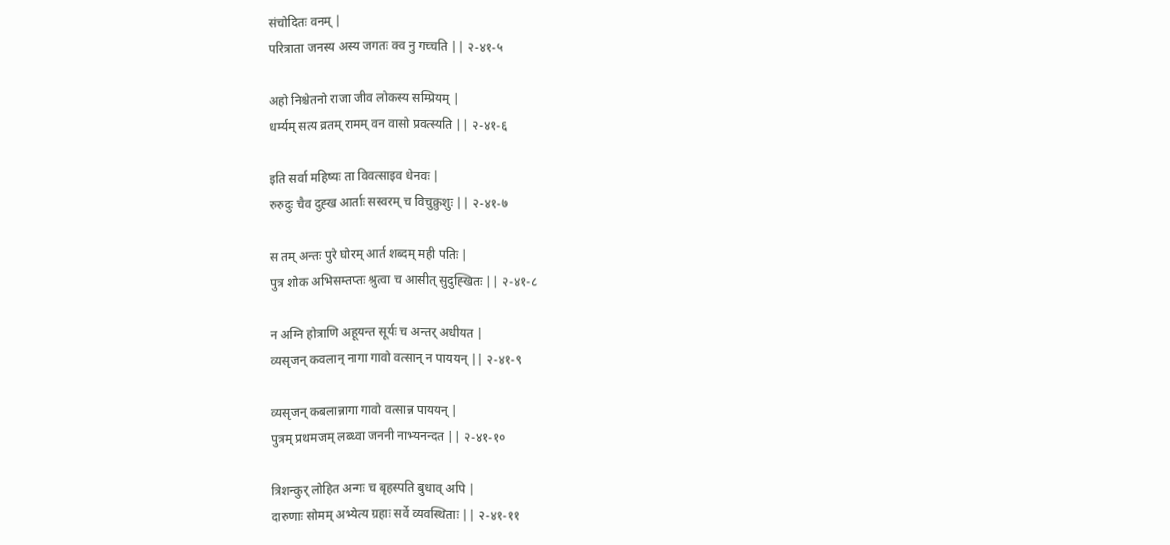संचोदितः वनम् |
परित्राता जनस्य अस्य जगतः क्व नु गच्चति || २-४१-५

अहो निश्चेतनो राजा जीव लोकस्य सम्प्रियम् |
धर्म्यम् सत्य व्रतम् रामम् वन वासो प्रवत्स्यति || २-४१-६

इति सर्वा महिष्यः ता विवत्साइव धेनवः |
रुरुदुः चैव दुह्ख आर्ताः सस्वरम् च विचुक्रुशुः || २-४१-७

स तम् अन्तः पुरे घोरम् आर्त शब्दम् मही पतिः |
पुत्र शोक अभिसम्तप्तः श्रुत्वा च आसीत् सुदुह्खितः || २-४१-८

न अग्नि होत्राणि अहूयन्त सूर्यः च अन्तर् अधीयत |
व्यसृजन् कवलान् नागा गावो वत्सान् न पाययन् || २-४१-९

व्यसृजन् कबलान्नागा गावो वत्सान्न पाययन् |
पुत्रम् प्रथमजम् लब्ध्वा जननी नाभ्यनन्दत || २-४१-१०

त्रिशन्कुर् लोहित अन्गः च बृहस्पति बुधाव् अपि |
दारुणाः सोमम् अभ्येत्य ग्रहाः सर्वे व्यवस्थिताः || २-४१-११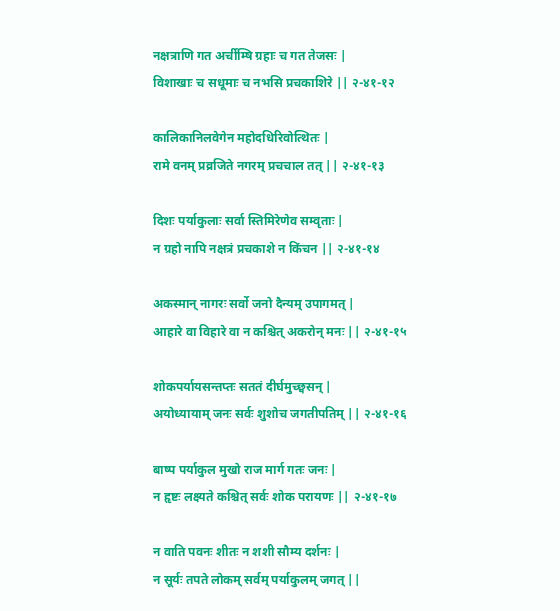नक्षत्राणि गत अर्चीम्षि ग्रहाः च गत तेजसः |
विशाखाः च सधूमाः च नभसि प्रचकाशिरे || २-४१-१२

कालिकानिलवेगेन महोदधिरिवोत्थितः |
रामे वनम् प्रव्रजिते नगरम् प्रचचाल तत् || २-४१-१३

दिशः पर्याकुलाः सर्वा स्तिमिरेणेव सम्वृताः |
न ग्रहो नापि नक्षत्रं प्रचकाशे न किंचन || २-४१-१४

अकस्मान् नागरः सर्वो जनो दैन्यम् उपागमत् |
आहारे वा विहारे वा न कश्चित् अकरोन् मनः || २-४१-१५

शोकपर्यायसन्तप्तः सततं दीर्घमुच्छ्वसन् |
अयोध्यायाम् जनः सर्वः शुशोच जगतीपतिम् || २-४१-१६

बाष्प पर्याकुल मुखो राज मार्ग गतः जनः |
न हृष्टः लक्ष्यते कश्चित् सर्वः शोक परायणः || २-४१-१७

न वाति पवनः शीतः न शशी सौम्य दर्शनः |
न सूर्यः तपते लोकम् सर्वम् पर्याकुलम् जगत् ||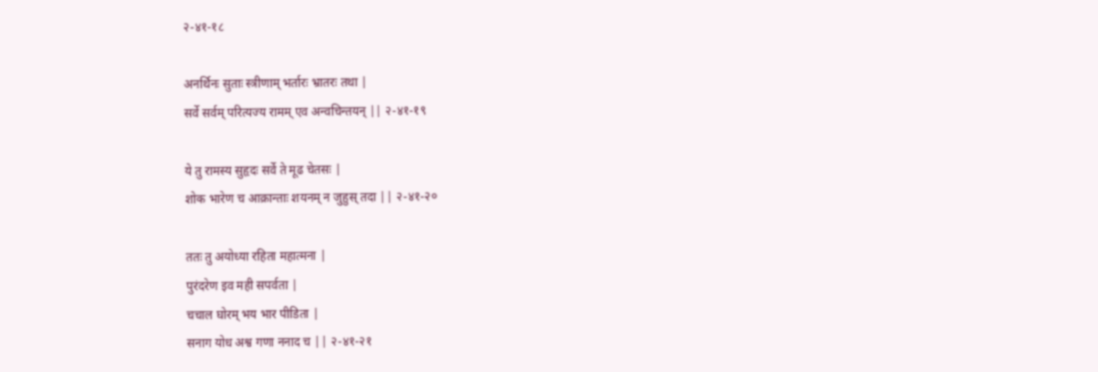२-४१-१८

अनर्थिनः सुताः स्त्रीणाम् भर्तारः भ्रातरः तथा |
सर्वे सर्वम् परित्यज्य रामम् एव अन्वचिन्तयन् || २-४१-१९

ये तु रामस्य सुहृदः सर्वे ते मूढ चेतसः |
शोक भारेण च आक्रान्ताः शयनम् न जुहुस् तदा || २-४१-२०

ततः तु अयोध्या रहिता महात्मना |
पुरंदरेण इव मही सपर्वता |
चचाल घोरम् भय भार पीडिता |
सनाग योध अश्व गणा ननाद च || २-४१-२१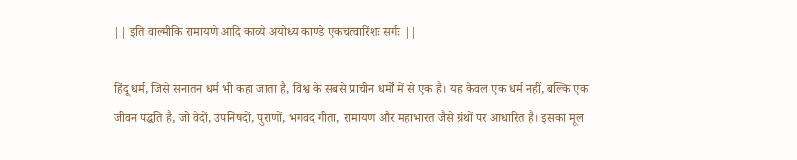|| इति वाल्मीकि रामायणे आदि काव्ये अयोध्य काण्डे एकचत्वारिंशः सर्गः ||

हिंदू धर्म, जिसे सनातन धर्म भी कहा जाता है, विश्व के सबसे प्राचीन धर्मों में से एक है। यह केवल एक धर्म नहीं, बल्कि एक जीवन पद्धति है, जो वेदों, उपनिषदों, पुराणों, भगवद गीता, रामायण और महाभारत जैसे ग्रंथों पर आधारित है। इसका मूल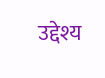उद्देश्य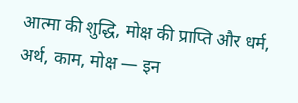आत्मा की शुद्धि, मोक्ष की प्राप्ति और धर्म, अर्थ, काम, मोक्ष — इन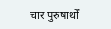चार पुरुषार्थों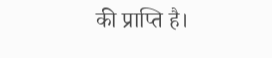की प्राप्ति है।